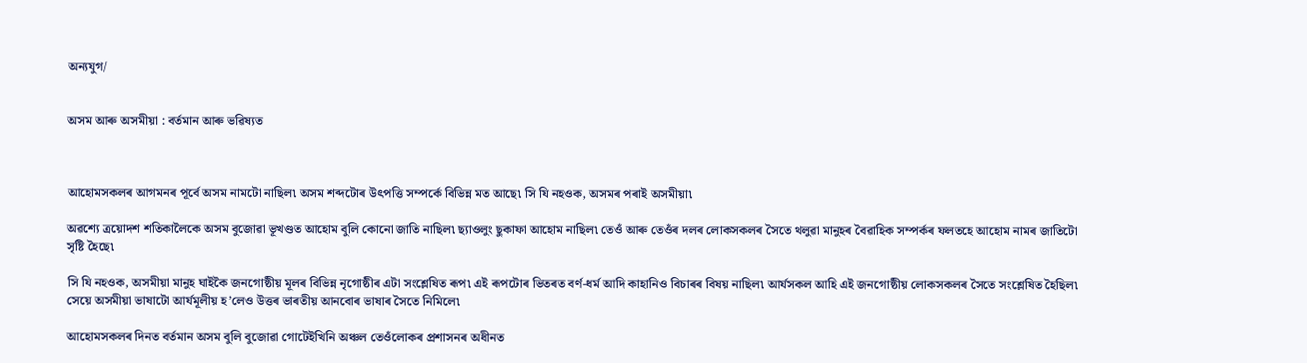অন্যযুগ/


অসম আৰু অসমীয়া : বৰ্তমান আৰু ভৱিষ্যত



আহোমসকলৰ আগমনৰ পূৰ্বে অসম নামটো নাছিল৷ অসম শব্দটোৰ উৎপত্তি সম্পৰ্কে বিভিন্ন মত আছে৷ সি যি নহওক, অসমৰ পৰাই অসমীয়া৷

অৱশ্যে ত্ৰয়োদশ শতিকালৈকে অসম বুজোৱা ভূখণ্ডত আহোম বুলি কোনো জাতি নাছিল৷ ছ্যাওলুং ছুকাফা আহোম নাছিল৷ তেওঁ আৰু তেওঁৰ দলৰ লোকসকলৰ সৈতে থলুৱা মানুহৰ বৈৱাহিক সম্পৰ্কৰ ফলতহে আহোম নামৰ জাতিটো সৃষ্টি হৈছে৷

সি যি নহওক, অসমীয়া মানুহ ঘাইকৈ জনগোষ্ঠীয় মূলৰ বিভিন্ন নৃগোষ্ঠীৰ এটা সংশ্লেষিত ৰূপ৷ এই ৰূপটোৰ ভিতৰত বৰ্ণ-ধৰ্ম আদি কাহানিও বিচাৰৰ বিষয় নাছিল৷ আৰ্যসকল আহি এই জনগোষ্ঠীয় লোকসকলৰ সৈতে সংশ্লেষিত হৈছিল৷ সেয়ে অসমীয়া ভাষাটো আৰ্যমূলীয় হ’লেও উত্তৰ ভাৰতীয় আনবোৰ ভাষাৰ সৈতে নিমিলে৷

আহোমসকলৰ দিনত বৰ্তমান অসম বুলি বুজোৱা গোটেইখিনি অঞ্চল তেওঁলোকৰ প্ৰশাসনৰ অধীনত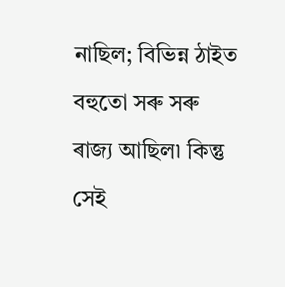নাছিল; বিভিন্ন ঠাইত বহুতো সৰু সৰু ৰাজ্য আছিল৷ কিন্তু সেই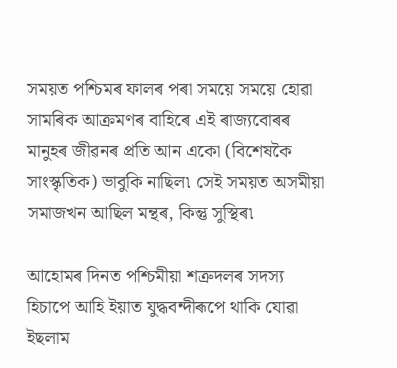সময়ত পশ্চিমৰ ফালৰ পৰা সময়ে সময়ে হোৱা সামৰিক আক্ৰমণৰ বাহিৰে এই ৰাজ্যবোৰৰ মানুহৰ জীৱনৰ প্ৰতি আন একো (বিশেষকৈ সাংস্কৃতিক) ভাবুকি নাছিল৷ সেই সময়ত অসমীয়া সমাজখন আছিল মন্থৰ, কিন্তু সুস্থিৰ৷

আহোমৰ দিনত পশ্চিমীয়া শত্ৰুদলৰ সদস্য হিচাপে আহি ইয়াত যুদ্ধবন্দীৰূপে থাকি যোৱা ইছলাম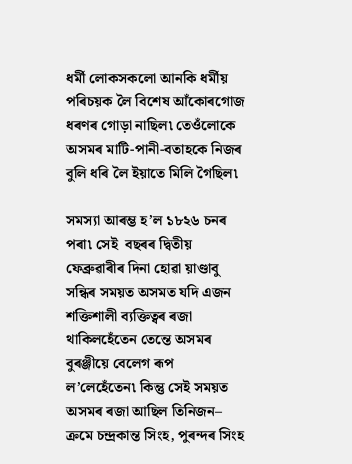ধৰ্মী লোকসকলো আনকি ধৰ্মীয় পৰিচয়ক লৈ বিশেষ আঁকোৰগোজ ধৰণৰ গোড়া নাছিল৷ তেওঁলোকে অসমৰ মাটি-পানী-বতাহকে নিজৰ বুলি ধৰি লৈ ইয়াতে মিলি গৈছিল৷

সমস্যা আৰম্ভ হ’ল ১৮২৬ চনৰ পৰা৷ সেই  বছৰৰ দ্বিতীয় ফেব্ৰুৱাৰীৰ দিনা হোৱা য়াণ্ডাবু সন্ধিৰ সময়ত অসমত যদি এজন শক্তিশালী ব্যক্তিত্বৰ ৰজা থাকিলহেঁতেন তেন্তে অসমৰ বুৰঞ্জীয়ে বেলেগ ৰূপ ল’লেহেঁতেন৷ কিন্তু সেই সময়ত অসমৰ ৰজা আছিল তিনিজন– ক্ৰমে চন্দ্ৰকান্ত সিংহ, পুৰন্দৰ সিংহ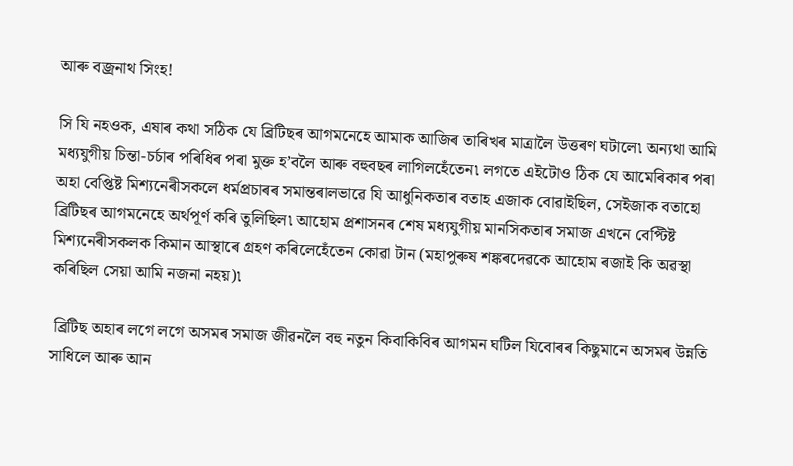আৰু বজ্ৰনাথ সিংহ!

সি যি নহওক, এষাৰ কথা সঠিক যে ব্ৰিটিছৰ আগমনেহে আমাক আজিৰ তাৰিখৰ মাত্ৰালৈ উত্তৰণ ঘটালে৷ অন্যথা আমি মধ্যযুগীয় চিন্তা-চৰ্চাৰ পৰিধিৰ পৰা মুক্ত হ’বলৈ আৰু বহুবছৰ লাগিলহেঁতেন৷ লগতে এইটোও ঠিক যে আমেৰিকাৰ পৰা অহা বেপ্তিষ্ট মিশ্যনেৰীসকলে ধৰ্মপ্ৰচাৰৰ সমান্তৰালভাৱে যি আধুনিকতাৰ বতাহ এজাক বোৱাইছিল, সেইজাক বতাহো ব্ৰিটিছৰ আগমনেহে অৰ্থপূৰ্ণ কৰি তুলিছিল৷ আহোম প্ৰশাসনৰ শেষ মধ্যযুগীয় মানসিকতাৰ সমাজ এখনে বেপ্টিষ্ট মিশ্যনেৰীসকলক কিমান আস্থাৰে গ্ৰহণ কৰিলেহেঁতেন কোৱা টান (মহাপুৰুষ শঙ্কৰদেৱকে আহোম ৰজাই কি অৱস্থা কৰিছিল সেয়া আমি নজনা নহয়)৷

 ব্ৰিটিছ অহাৰ লগে লগে অসমৰ সমাজ জীৱনলৈ বহু নতুন কিবাকিবিৰ আগমন ঘটিল যিবোৰৰ কিছুমানে অসমৰ উন্নতি সাধিলে আৰু আন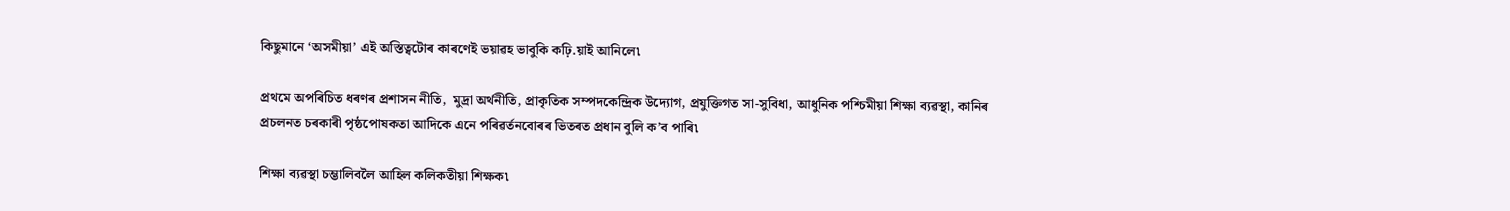কিছুমানে ‘অসমীয়া’ এই অস্তিত্বটোৰ কাৰণেই ভয়াৱহ ভাবুকি কঢ়ি.য়াই আনিলে৷

প্ৰথমে অপৰিচিত ধৰণৰ প্ৰশাসন নীতি,  মুদ্ৰা অৰ্থনীতি, প্ৰাকৃতিক সম্পদকেন্দ্ৰিক উদ্যোগ, প্ৰযুক্তিগত সা-সুবিধা, আধুনিক পশ্চিমীয়া শিক্ষা ব্যৱস্থা, কানিৰ প্ৰচলনত চৰকাৰী পৃষ্ঠপোষকতা আদিকে এনে পৰিৱৰ্তনবোৰৰ ভিতৰত প্ৰধান বুলি ক’ব পাৰি৷

শিক্ষা ব্যৱস্থা চম্ভালিবলৈ আহিল কলিকতীয়া শিক্ষক৷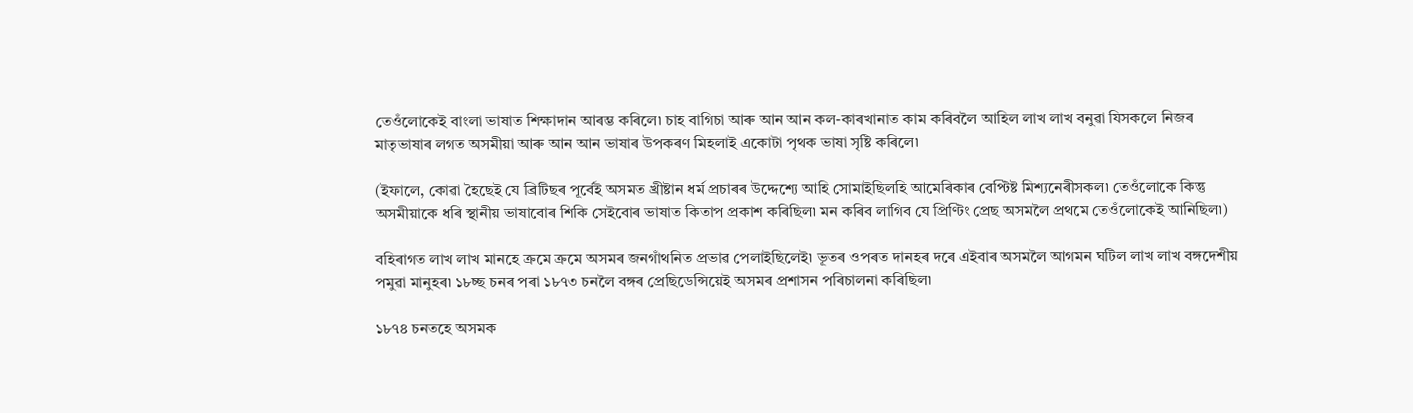তেওঁলোকেই বাংলা ভাষাত শিক্ষাদান আৰম্ভ কৰিলে৷ চাহ বাগিচা আৰু আন আন কল-কাৰখানাত কাম কৰিবলৈ আহিল লাখ লাখ বনুৱা যিসকলে নিজৰ মাতৃভাষাৰ লগত অসমীয়া আৰু আন আন ভাষাৰ উপকৰণ মিহলাই একোটা পৃথক ভাষা সৃষ্টি কৰিলে৷

(ইফালে, কোৱা হৈছেই যে ব্ৰিটিছৰ পূৰ্বেই অসমত খ্ৰীষ্টান ধৰ্ম প্ৰচাৰৰ উদ্দেশ্যে আহি সোমাইছিলহি আমেৰিকাৰ বেপ্টিষ্ট মিশ্যনেৰীসকল৷ তেওঁলোকে কিন্তু অসমীয়াকে ধৰি স্থানীয় ভাষাবোৰ শিকি সেইবোৰ ভাষাত কিতাপ প্ৰকাশ কৰিছিল৷ মন কৰিব লাগিব যে প্ৰিণ্টিং প্ৰেছ অসমলৈ প্ৰথমে তেওঁলোকেই আনিছিল৷)

বহিৰাগত লাখ লাখ মানহে ক্ৰমে ক্ৰমে অসমৰ জনগাঁথনিত প্ৰভাৱ পেলাইছিলেই৷ ভূতৰ ওপৰত দানহৰ দৰে এইবাৰ অসমলৈ আগমন ঘটিল লাখ লাখ বঙ্গদেশীয় পমুৱা মানুহৰ৷ ১৮চ্ছ চনৰ পৰা ১৮৭৩ চনলৈ বঙ্গৰ প্ৰেছিডেন্সিয়েই অসমৰ প্ৰশাসন পৰিচালনা কৰিছিল৷

১৮৭৪ চনতহে অসমক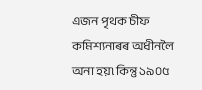এজন পৃথক চীফ কমিশ্যনাৰৰ অধীনলৈ অনা হয়৷ কিন্তু ১৯০৫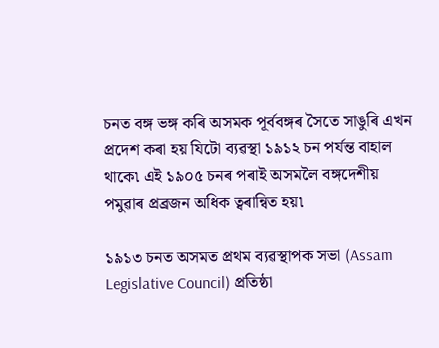চনত বঙ্গ ভঙ্গ কৰি অসমক পূৰ্ববঙ্গৰ সৈতে সাঙুৰি এখন প্ৰদেশ কৰা হয় যিটো ব্যৱস্থা ১৯১২ চন পৰ্যন্ত বাহাল থাকে৷ এই ১৯০৫ চনৰ পৰাই অসমলৈ বঙ্গদেশীয় পমুৱাৰ প্ৰব্ৰজন অধিক ত্বৰান্বিত হয়৷

১৯১৩ চনত অসমত প্ৰথম ব্যৱস্থাপক সভা (Assam Legislative Council) প্ৰতিষ্ঠা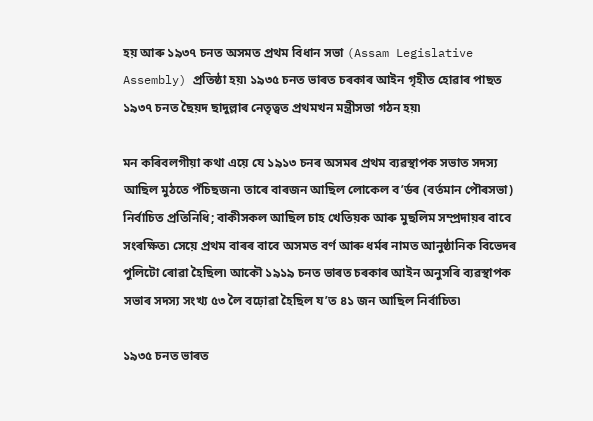হয় আৰু ১৯৩৭ চনত অসমত প্ৰথম বিধান সভা (Assam Legislative Assembly) প্ৰতিষ্ঠা হয়৷ ১৯৩৫ চনত ভাৰত চৰকাৰ আইন গৃহীত হোৱাৰ পাছত ১৯৩৭ চনত ছৈয়দ ছাদুল্লাৰ নেতৃত্বত প্ৰথমখন মন্ত্ৰীসভা গঠন হয়৷

মন কৰিবলগীয়া কথা এয়ে যে ১৯১৩ চনৰ অসমৰ প্ৰথম ব্যৱস্থাপক সভাত সদস্য আছিল মুঠতে পঁচিছজন৷ তাৰে বাৰজন আছিল লোকেল ব’ৰ্ডৰ (বৰ্তমান পৌৰসভা) নিৰ্বাচিত প্ৰতিনিধি; বাকীসকল আছিল চাহ খেতিয়ক আৰু মুছলিম সম্প্ৰদায়ৰ বাবে সংৰক্ষিত৷ সেয়ে প্ৰথম বাৰৰ বাবে অসমত বৰ্ণ আৰু ধৰ্মৰ নামত আনুষ্ঠানিক বিভেদৰ পুলিটো ৰোৱা হৈছিল৷ আকৌ ১৯১৯ চনত ভাৰত চৰকাৰ আইন অনুসৰি ব্যৱস্থাপক সভাৰ সদস্য সংখ্য ৫৩ লৈ বঢ়োৱা হৈছিল য’ত ৪১ জন আছিল নিৰ্বাচিত৷

১৯৩৫ চনত ভাৰত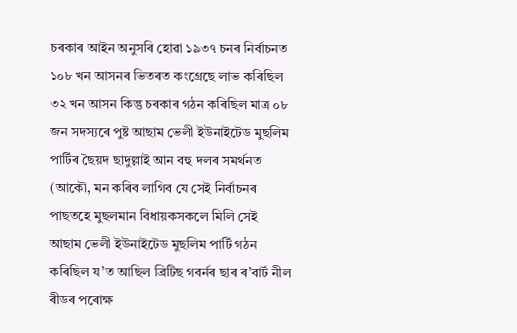চৰকাৰ আইন অনুসৰি হোৱা ১৯৩৭ চনৰ নিৰ্বাচনত ১০৮ খন আসনৰ ভিতৰত কংগ্ৰেছে লাভ কৰিছিল ৩২ খন আসন কিন্তু চৰকাৰ গঠন কৰিছিল মাত্ৰ ০৮ জন সদস্যৰে পুষ্ট আছাম ভেলী ইউনাইটেড মুছলিম পাৰ্টিৰ ছৈয়দ ছাদুল্লাই আন বহু দলৰ সমৰ্থনত (আকৌ, মন কৰিব লাগিব যে সেই নিৰ্বাচনৰ পাছতহে মুছলমান বিধায়কসকলে মিলি সেই আছাম ভেলী ইউনাইটেড মুছলিম পাৰ্টি গঠন কৰিছিল য’ত আছিল ব্ৰিটিছ গবৰ্নৰ ছাৰ ৰ’বাৰ্ট নীল ৰীডৰ পৰোক্ষ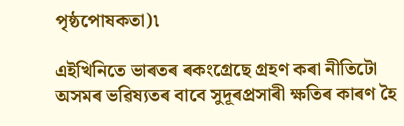পৃষ্ঠপোষকতা)৷

এইখিনিতে ভাৰতৰ ৰকংগ্ৰেছে গ্ৰহণ কৰা নীতিটো অসমৰ ভৱিষ্যতৰ বাবে সুদূৰপ্ৰসাৰী ক্ষতিৰ কাৰণ হৈ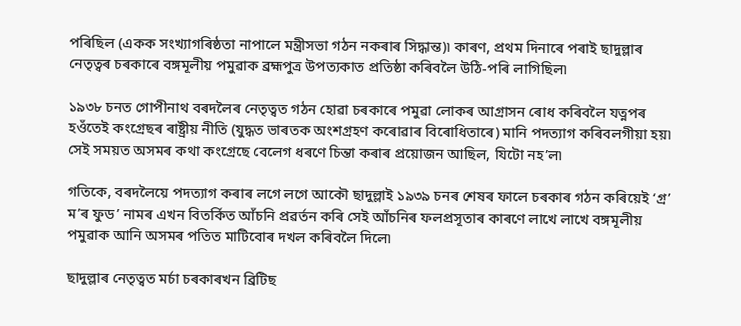পৰিছিল (একক সংখ্যাগৰিষ্ঠতা নাপালে মন্ত্ৰীসভা গঠন নকৰাৰ সিদ্ধান্ত)৷ কাৰণ, প্ৰথম দিনাৰে পৰাই ছাদুল্লাৰ নেতৃত্বৰ চৰকাৰে বঙ্গমূলীয় পমুৱাক ব্ৰহ্মপুত্ৰ উপত্যকাত প্ৰতিষ্ঠা কৰিবলৈ উঠি-পৰি লাগিছিল৷

১৯৩৮ চনত গোপীনাথ বৰদলৈৰ নেতৃত্বত গঠন হোৱা চৰকাৰে পমুৱা লোকৰ আগ্ৰাসন ৰোধ কৰিবলৈ যত্নপৰ হওঁতেই কংগ্ৰেছৰ ৰাষ্ট্ৰীয় নীতি (যুদ্ধত ভাৰতক অংশগ্ৰহণ কৰোৱাৰ বিৰোধিতাৰে) মানি পদত্যাগ কৰিবলগীয়া হয়৷ সেই সময়ত অসমৰ কথা কংগ্ৰেছে বেলেগ ধৰণে চিন্তা কৰাৰ প্ৰয়োজন আছিল, যিটো নহ’ল৷

গতিকে, বৰদলৈয়ে পদত্যাগ কৰাৰ লগে লগে আকৌ ছাদুল্লাই ১৯৩৯ চনৰ শেষৰ ফালে চৰকাৰ গঠন কৰিয়েই ‘গ্ৰ’ ম’ৰ ফুড’ নামৰ এখন বিতৰ্কিত আঁচনি প্ৰৱৰ্তন কৰি সেই আঁচনিৰ ফলপ্ৰসূতাৰ কাৰণে লাখে লাখে বঙ্গমূলীয় পমুৱাক আনি অসমৰ পতিত মাটিবোৰ দখল কৰিবলৈ দিলে৷

ছাদুল্লাৰ নেতৃত্বত মৰ্চা চৰকাৰখন ব্ৰিটিছ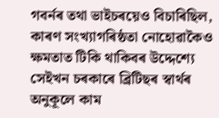গবৰ্নৰ তথা ভাইচৰয়েও বিচাৰিছিল, কাৰণ সংখ্যাগৰিষ্ঠতা নোহোৱাকৈও ক্ষমতাত টিকি থাকিবৰ উদ্দেশ্যে সেইখন চৰকাৰে ব্ৰিটিছৰ স্বাৰ্থৰ অনুকূলে কাম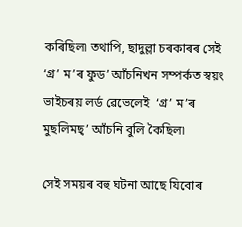কৰিছিল৷ তথাপি, ছাদুল্লা চৰকাৰৰ সেই ‘গ্ৰ’ ম’ৰ ফুড’ আঁচনিখন সম্পৰ্কত স্বয়ং ভাইচৰয় লৰ্ড ৱেভেলেই  ‘গ্ৰ’ ম’ৰ মুছলিমছ্‌’ আঁচনি বুলি কৈছিল৷

সেই সময়ৰ বহু ঘটনা আছে যিবোৰ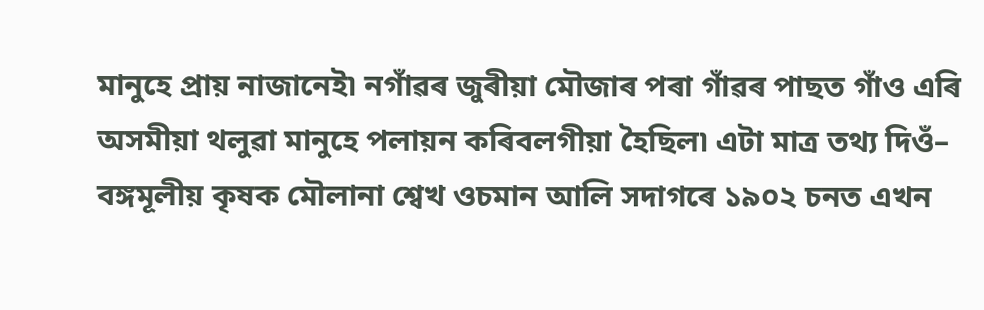মানুহে প্ৰায় নাজানেই৷ নগাঁৱৰ জুৰীয়া মৌজাৰ পৰা গাঁৱৰ পাছত গাঁও এৰি অসমীয়া থলুৱা মানুহে পলায়ন কৰিবলগীয়া হৈছিল৷ এটা মাত্ৰ তথ্য দিওঁ– বঙ্গমূলীয় কৃষক মৌলানা শ্বেখ ওচমান আলি সদাগৰে ১৯০২ চনত এখন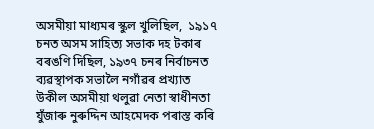অসমীয়া মাধ্যমৰ স্কুল খুলিছিল,  ১৯১৭ চনত অসম সাহিত্য সভাক দহ টকাৰ বৰঙণি দিছিল, ১৯৩৭ চনৰ নিৰ্বাচনত ব্যৱস্থাপক সভালৈ নগাঁৱৰ প্ৰখ্যাত উকীল অসমীয়া থলুৱা নেতা স্বাধীনতা যুঁজাৰু নুৰুদ্দিন আহমেদক পৰাস্ত কৰি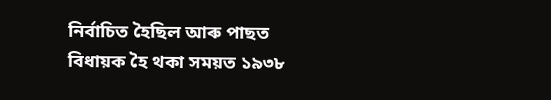নিৰ্বাচিত হৈছিল আৰু পাছত বিধায়ক হৈ থকা সময়ত ১৯৩৮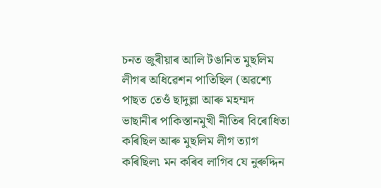চনত জুৰীয়াৰ আলি টঙানিত মুছলিম লীগৰ অধিৱেশন পাতিছিল (অৱশ্যে পাছত তেওঁ ছাদুল্লা আৰু মহম্মদ ভাছানীৰ পাকিস্তানমুখী নীতিৰ বিৰোধিতা কৰিছিল আৰু মুছলিম লীগ ত্যাগ কৰিছিল৷ মন কৰিব লাগিব যে নুৰুদ্দিন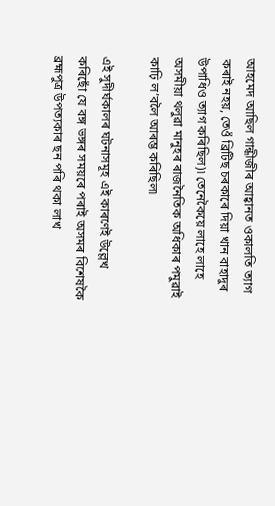আহমেদ আছিল গান্ধীজীৰ আহ্বানত ওকালতি ত্যাগ কৰাই নহয়, তেওঁ ব্ৰিটিছ চৰকাৰে দিয়া খান বাহাদুৰ উপাধিও ত্যাগ কৰিছিল)৷ তেনেকৈয়ে লাহে লাহে অসমীয়া থলুৱা মানুহৰ ৰাজনৈতিক অধিকাৰ পমুৱাই কাঢ়ি ল’বলৈ আৰম্ভ কৰিছিল৷

এই সুদীৰ্ঘকালৰ ঘটনাসমূহ এই কাৰণেই উল্লেখ কৰিছোঁ যে বঙ্গ ভঙ্গৰ সময়ৰে পৰাই অসমৰ বিশেষকৈ ব্ৰহ্মপুত্ৰ উপত্যকাৰ ছন পৰি থকা লাখ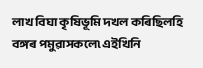লাখ বিঘা কৃষিভূমি দখল কৰিছিলহি বঙ্গৰ পমুৱাসকলে৷ এইখিনি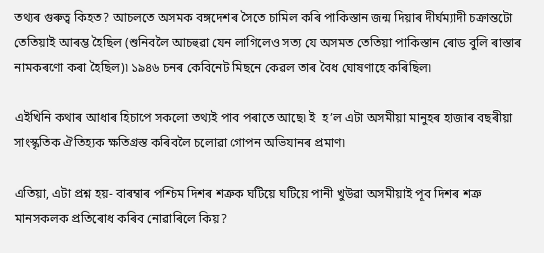তথ্যৰ গুৰুত্ব কিহত? আচলতে অসমক বঙ্গদেশৰ সৈতে চামিল কৰি পাকিস্তান জন্ম দিয়াৰ দীৰ্ঘম্যাদী চক্ৰান্তটো তেতিয়াই আৰম্ভ হৈছিল (শুনিবলৈ আচহুৱা যেন লাগিলেও সত্য যে অসমত তেতিয়া পাকিস্তান ৰোড বুলি ৰাস্তাৰ নামকৰণো কৰা হৈছিল)৷ ১৯৪৬ চনৰ কেবিনেট মিছনে কেৱল তাৰ বৈধ ঘোষণাহে কৰিছিল৷

এইখিনি কথাৰ আধাৰ হিচাপে সকলো তথ্যই পাব পৰাতে আছে৷ ই  হ’ল এটা অসমীয়া মানুহৰ হাজাৰ বছৰীয়া সাংস্কৃতিক ঐতিহ্যক ক্ষতিগ্ৰস্ত কৰিবলৈ চলোৱা গোপন অভিযানৰ প্ৰমাণ৷

এতিয়া, এটা প্ৰশ্ন হয়- বাৰম্বাৰ পশ্চিম দিশৰ শত্ৰুক ঘটিয়ে ঘটিয়ে পানী খুউৱা অসমীয়াই পূব দিশৰ শত্ৰু মানসকলক প্ৰতিৰোধ কৰিব নোৱাৰিলে কিয়?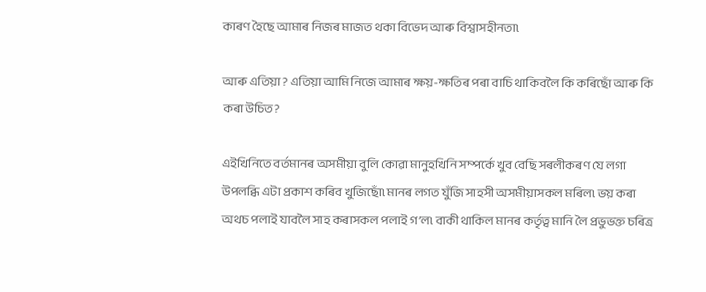কাৰণ হৈছে আমাৰ নিজৰ মাজত থকা বিভেদ আৰু বিশ্বাসহীনতা৷

আৰু এতিয়া? এতিয়া আমি নিজে আমাৰ ক্ষয়-ক্ষতিৰ পৰা বাচি থাকিবলৈ কি কৰিছোঁ আৰু কি কৰা উচিত?

এইখিনিতে বৰ্তমানৰ অসমীয়া বুলি কোৱা মানুহখিনি সম্পৰ্কে খুব বেছি সৰলীকৰণ যে লগা উপলব্ধি এটা প্ৰকাশ কৰিব খুজিছোঁ৷ মানৰ লগত যুঁজি সাহসী অসমীয়াসকল মৰিল৷ ভয় কৰা অথচ পলাই যাবলৈ সাহ কৰাসকল পলাই গ’ল৷ বাকী থাকিল মানৰ কৰ্তৃত্ব মানি লৈ প্ৰভুভক্ত চৰিত্ৰ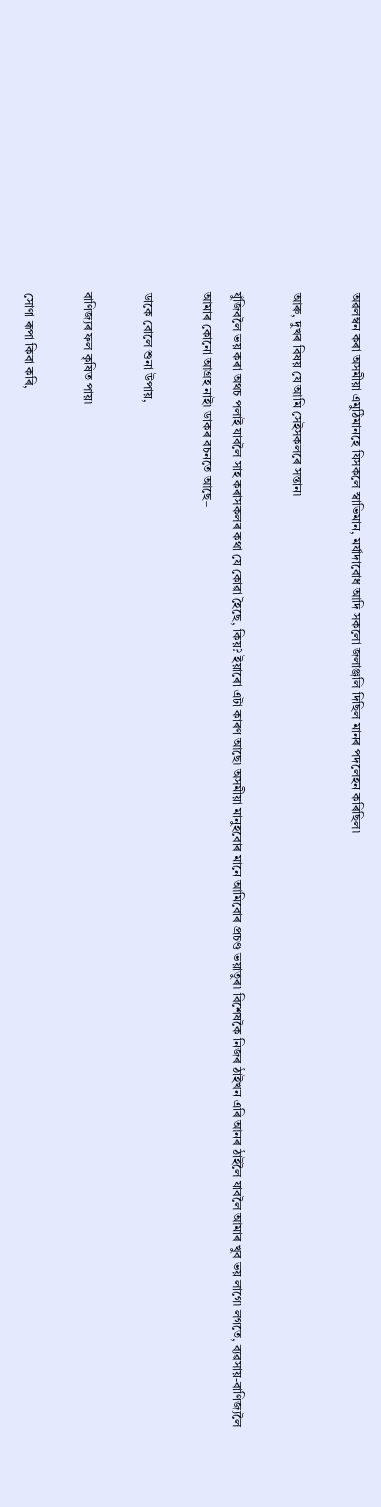অৱলম্বন কৰা অসমীয়া এমুঠিমানহে যিসকলে স্বাভিমান, মৰ্যাদাবোধ আদি সকলো জলাঞ্জলি দিছিল মানৰ পদলেহন কৰিছিল৷

আৰু, দুখৰ বিষয় যে আমি সেইসকলৰে সন্তান৷

যুঁজিবলৈ ভয় কৰা অথচ পলাই যাবলৈ সাহ কৰাসকলৰ কথা যে কোৱা হৈছে, কিয়? ইয়াৰো এটা কাৰণ আছে৷ অসমীয়া মানুহবোৰ মানে আমিবোৰ প্ৰচণ্ড ভয়াতুৰ৷ বিশেষকৈ নিজৰ ঠাইখন এৰি আনৰ ঠাইলৈ যাবলৈ আমাৰ খুব ভয় লাগে৷ লগতে, ব্যৱসায়-বাণিজ্যলৈ আমাৰ কোনো আগ্ৰহ নাই৷ ডাকৰ বচনতে আছে–

ডাকে বোলে শুনা উপায়,

বাণিজ্যৰ ফল কৃষিত পায়৷

সোণা ৰূপা কিবা কৰি,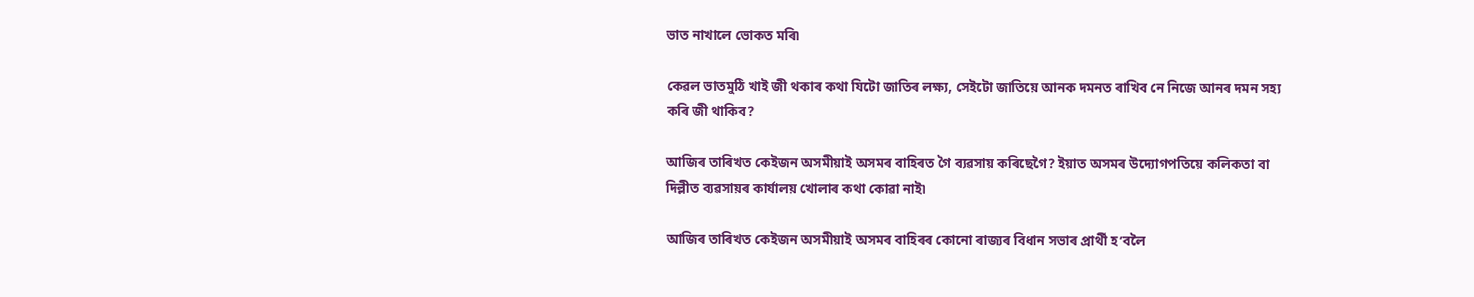ভাত নাখালে ভোকত মৰি৷

কেৱল ভাতমুঠি খাই জী থকাৰ কথা যিটো জাতিৰ লক্ষ্য, সেইটো জাতিয়ে আনক দমনত ৰাখিব নে নিজে আনৰ দমন সহ্য কৰি জী থাকিব?

আজিৰ তাৰিখত কেইজন অসমীয়াই অসমৰ বাহিৰত গৈ ব্যৱসায় কৰিছেগৈ? ইয়াত অসমৰ উদ্যোগপতিয়ে কলিকতা বা দিল্লীত ব্যৱসায়ৰ কাৰ্যালয় খোলাৰ কথা কোৱা নাই৷

আজিৰ তাৰিখত কেইজন অসমীয়াই অসমৰ বাহিৰৰ কোনো ৰাজ্যৰ বিধান সভাৰ প্ৰাৰ্থী হ’বলৈ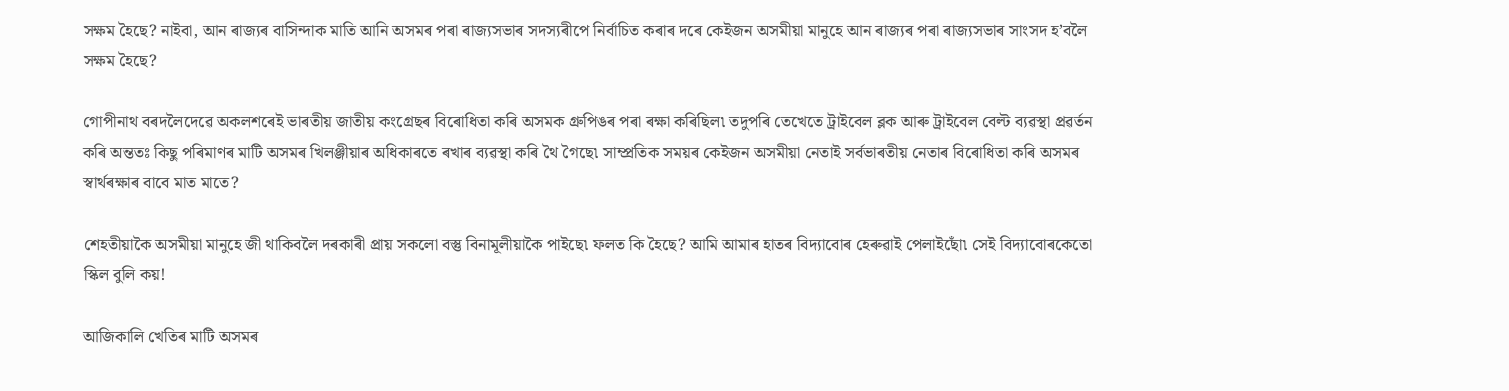সক্ষম হৈছে? নাইবা, আন ৰাজ্যৰ বাসিন্দাক মাতি আনি অসমৰ পৰা ৰাজ্যসভাৰ সদস্যৰীপে নিৰ্বাচিত কৰাৰ দৰে কেইজন অসমীয়া মানুহে আন ৰাজ্যৰ পৰা ৰাজ্যসভাৰ সাংসদ হ’বলৈ সক্ষম হৈছে?

গোপীনাথ বৰদলৈদেৱে অকলশৰেই ভাৰতীয় জাতীয় কংগ্ৰেছৰ বিৰোধিতা কৰি অসমক গ্ৰুপিঙৰ পৰা ৰক্ষা কৰিছিল৷ তদুপৰি তেখেতে ট্ৰাইবেল ব্লক আৰু ট্ৰাইবেল বেল্ট ব্যৱস্থা প্ৰৱৰ্তন কৰি অন্ততঃ কিছু পৰিমাণৰ মাটি অসমৰ খিলঞ্জীয়াৰ অধিকাৰতে ৰখাৰ ব্যৱস্থা কৰি থৈ গৈছে৷ সাম্প্ৰতিক সময়ৰ কেইজন অসমীয়া নেতাই সৰ্বভাৰতীয় নেতাৰ বিৰোধিতা কৰি অসমৰ স্বাৰ্থৰক্ষাৰ বাবে মাত মাতে?

শেহতীয়াকৈ অসমীয়া মানুহে জী থাকিবলৈ দৰকাৰী প্ৰায় সকলো বস্তু বিনামূলীয়াকৈ পাইছে৷ ফলত কি হৈছে? আমি আমাৰ হাতৰ বিদ্যাবোৰ হেৰুৱাই পেলাইছোঁ৷ সেই বিদ্যাবোৰকেতো স্কিল বুলি কয়!

আজিকালি খেতিৰ মাটি অসমৰ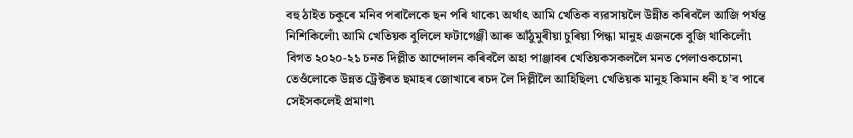বহু ঠাইত চকুৰে মনিব পৰালৈকে ছন পৰি থাকে৷ অৰ্থাৎ আমি খেতিক ব্যৱসায়লৈ উন্নীত কৰিবলৈ আজি পৰ্যন্ত নিশিকিলোঁ৷ আমি খেতিয়ক বুলিলে ফটাগেঞ্জী আৰু আঁঠুমুৰীয়া চুৰিয়া পিন্ধা মানুহ এজনকে বুজি থাকিলোঁ৷ বিগত ২০২০-২১ চনত দিল্লীত আন্দোলন কৰিবলৈ অহা পাঞ্জাবৰ খেতিয়কসকললৈ মনত পেলাওকচোন৷ তেওঁলোকে উন্নত ট্ৰেক্টৰত ছমাহৰ জোখাৰে ৰচদ লৈ দিল্লীলৈ আহিছিল৷ খেতিয়ক মানুহ কিমান ধনী হ’ব পাৰে সেইসকলেই প্ৰমাণ৷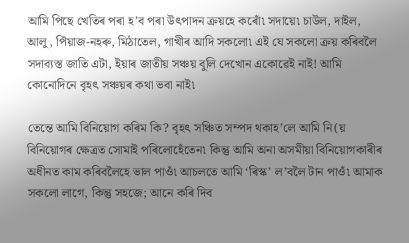আমি পিছে খেতিৰ পৰা হ’ব পৰা উৎপাদন ক্ৰয়হে কৰোঁ৷ সদায়ে৷ চাউল, দাইল, আলু, পিঁয়াজ-নহৰু, মিঠাতেল, গাখীৰ আদি সকলো৷ এই যে সকলো ক্ৰয় কৰিবলৈ সদাব্যস্ত জাতি এটা, ইয়াৰ জাতীয় সঞ্চয় বুলি দেখোন একোৱেই নাই! আমি কোনোদিনে বৃহৎ সঞ্চয়ৰ কথা ভবা নাই৷

তেন্তে আমি বিনিয়োগ কৰিম কি? বৃহৎ সঞ্চিত সম্পদ থকাহ’লে আমি নি(য় বিনিয়োগৰ ক্ষেত্ৰত সোমাই পৰিলোহেঁতেন৷ কিন্তু আমি অনা অসমীয়া বিনিয়োগকাৰীৰ অধীনত কাম কৰিবলৈহে ভাল পাওঁ৷ আচলতে আমি ‘ৰিস্ক’ ল’বলৈ টান পাওঁ৷ আমাক সকলো লাগে, কিন্তু সহজে; আনে কৰি দিব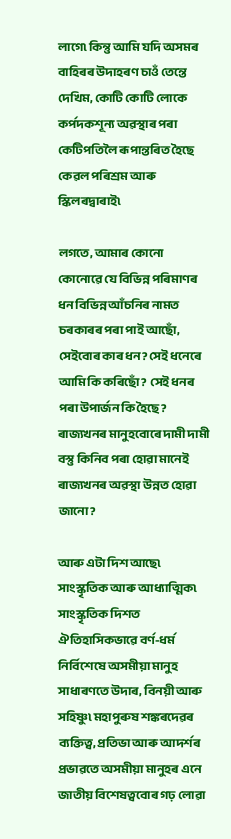লাগে৷ কিন্তু আমি যদি অসমৰ বাহিৰৰ উদাহৰণ চাওঁ তেন্তে দেখিম, কোটি কোটি লোকে কৰ্পদকশূন্য অৱস্থাৰ পৰা কেটিপতিলৈ ৰূপান্তৰিত হৈছে কেৱল পৰিশ্ৰম আৰু স্কিলৰদ্বাৰাই৷

লগতে, আমাৰ কোনো কোনোৱে যে বিভিন্ন পৰিমাণৰ ধন বিভিন্ন আঁচনিৰ নামত চৰকাৰৰ পৰা পাই আছোঁ, সেইবোৰ কাৰ ধন? সেই ধনেৰে আমি কি কৰিছোঁ?  সেই ধনৰ পৰা উপাৰ্জন কি হৈছে? ৰাজ্যখনৰ মানুহবোৰে দামী দামী বস্তু কিনিব পৰা হোৱা মানেই ৰাজ্যখনৰ অৱস্থা উন্নত হোৱা জানো?

আৰু এটা দিশ আছে৷ সাংস্কৃতিক আৰু আধ্যাত্মিক৷ সাংস্কৃতিক দিশত ঐতিহাসিকভাৱে বৰ্ণ-ধৰ্ম নিৰ্বিশেষে অসমীয়া মানুহ সাধাৰণতে উদাৰ, বিনয়ী আৰু সহিষ্ণু৷ মহাপুৰুষ শঙ্কৰদেৱৰ ব্যক্তিত্ব, প্ৰতিভা আৰু আদৰ্শৰ প্ৰভাৱতে অসমীয়া মানুহৰ এনে জাতীয় বিশেষত্ববোৰ গঢ় লোৱা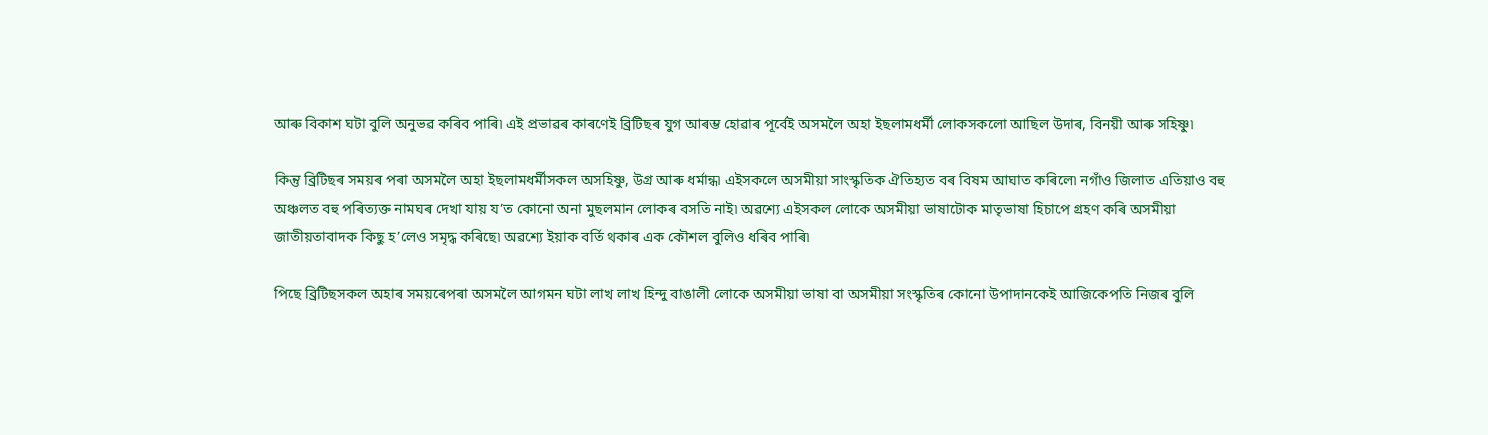আৰু বিকাশ ঘটা বুলি অনুভৱ কৰিব পাৰি৷ এই প্ৰভাৱৰ কাৰণেই ব্ৰিটিছৰ যুগ আৰম্ভ হোৱাৰ পূৰ্বেই অসমলৈ অহা ইছলামধৰ্মী লোকসকলো আছিল উদাৰ, বিনয়ী আৰু সহিষ্ণু৷

কিন্তু ব্ৰিটিছৰ সময়ৰ পৰা অসমলৈ অহা ইছলামধৰ্মীসকল অসহিষ্ণু, উগ্ৰ আৰু ধৰ্মান্ধ৷ এইসকলে অসমীয়া সাংস্কৃতিক ঐতিহ্যত বৰ বিষম আঘাত কৰিলে৷ নগাঁও জিলাত এতিয়াও বহু অঞ্চলত বহু পৰিত্যক্ত নামঘৰ দেখা যায় য’ত কোনো অনা মুছলমান লোকৰ বসতি নাই৷ অৱশ্যে এইসকল লোকে অসমীয়া ভাষাটোক মাতৃভাষা হিচাপে গ্ৰহণ কৰি অসমীয়া জাতীয়তাবাদক কিছু হ’লেও সমৃদ্ধ কৰিছে৷ অৱশ্যে ইয়াক বৰ্তি থকাৰ এক কৌশল বুলিও ধৰিব পাৰি৷

পিছে ব্ৰিটিছসকল অহাৰ সময়ৰেপৰা অসমলৈ আগমন ঘটা লাখ লাখ হিন্দু বাঙালী লোকে অসমীয়া ভাষা বা অসমীয়া সংস্কৃতিৰ কোনো উপাদানকেই আজিকেপতি নিজৰ বুলি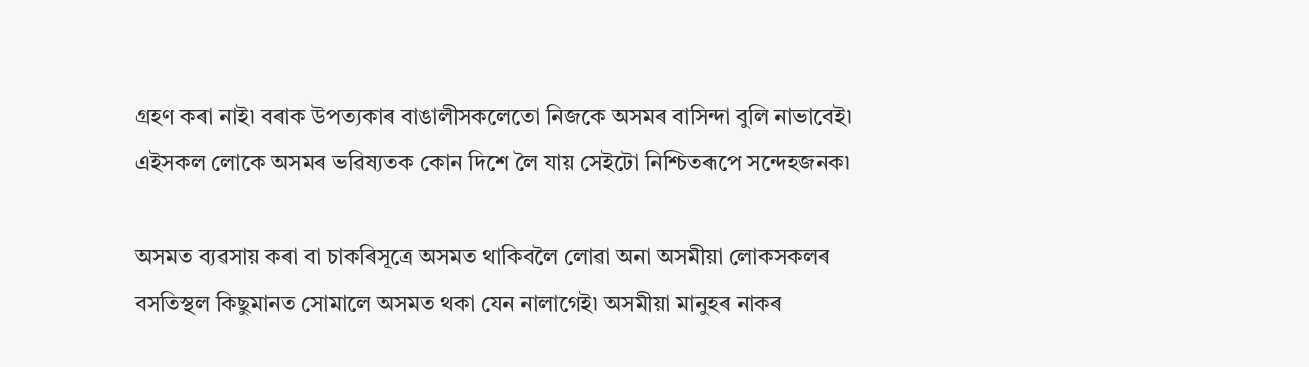গ্ৰহণ কৰা নাই৷ বৰাক উপত্যকাৰ বাঙালীসকলেতো নিজকে অসমৰ বাসিন্দা বুলি নাভাবেই৷ এইসকল লোকে অসমৰ ভৱিষ্যতক কোন দিশে লৈ যায় সেইটো নিশ্চিতৰূপে সন্দেহজনক৷

অসমত ব্যৱসায় কৰা বা চাকৰিসূত্ৰে অসমত থাকিবলৈ লোৱা অনা অসমীয়া লোকসকলৰ বসতিস্থল কিছুমানত সোমালে অসমত থকা যেন নালাগেই৷ অসমীয়া মানুহৰ নাকৰ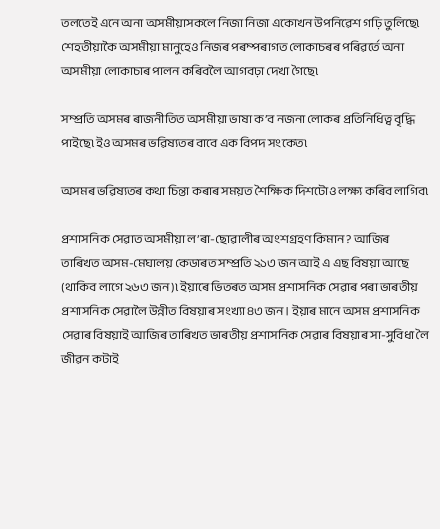তলতেই এনে অনা অসমীয়াসকলে নিজা নিজা একোখন উপনিৱেশ গঢ়ি তুলিছে৷ শেহতীয়াকৈ অসমীয়া মানুহেও নিজৰ পৰম্পৰাগত লোকাচৰৰ পৰিৱৰ্তে অনা অসমীয়া লোকাচাৰ পালন কৰিবলৈ আগবঢ়া দেখা গৈছে৷

সম্প্ৰতি অসমৰ ৰাজনীতিত অসমীয়া ভাষা ক’ব নজনা লোকৰ প্ৰতিনিধিত্ব বৃদ্ধি পাইছে৷ ইও অসমৰ ভৱিষ্যতৰ বাবে এক বিপদ সংকেত৷

অসমৰ ভৱিষ্যতৰ কথা চিন্তা কৰাৰ সময়ত শৈক্ষিক দিশটোও লক্ষ্য কৰিব লাগিব৷

প্ৰশাসনিক সেৱাত অসমীয়া ল’ৰা-ছোৱালীৰ অংশগ্ৰহণ কিমান? আজিৰ তাৰিখত অসম-মেঘালয় কেডাৰত সম্প্ৰতি ২১৩ জন আই এ এছ বিষয়া আছে (থাকিব লাগে ২৬৩ জন)৷ ইয়াৰে ভিতৰত অসম প্ৰশাসনিক সেৱাৰ পৰা ভাৰতীয় প্ৰশাসনিক সেৱালৈ উন্নীত বিষয়াৰ সংখ্যা ৪৩ জন। ইয়াৰ মানে অসম প্ৰশাসনিক সেৱাৰ বিষয়াই আজিৰ তাৰিখত ভাৰতীয় প্ৰশাসনিক সেৱাৰ বিষয়াৰ সা-সুবিধা লৈ জীৱন কটাই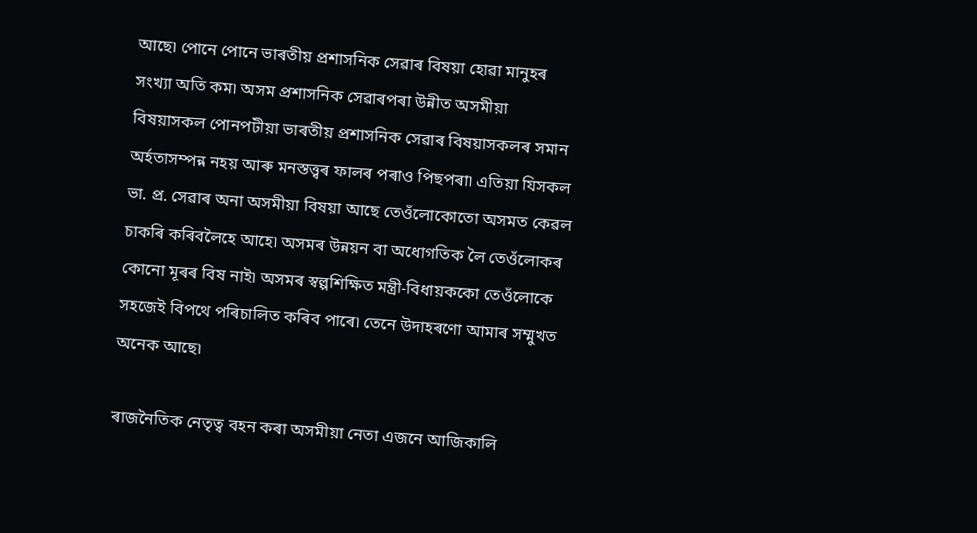আছে৷ পোনে পোনে ভাৰতীয় প্ৰশাসনিক সেৱাৰ বিষয়া হোৱা মানুহৰ সংখ্যা অতি কম৷ অসম প্ৰশাসনিক সেৱাৰপৰা উন্নীত অসমীয়া বিষয়াসকল পোনপটীয়া ভাৰতীয় প্ৰশাসনিক সেৱাৰ বিষয়াসকলৰ সমান অৰ্হতাসম্পন্ন নহয় আৰু মনস্তত্ত্বৰ ফালৰ পৰাও পিছপৰা৷ এতিয়া যিসকল ভা. প্ৰ. সেৱাৰ অনা অসমীয়া বিষয়া আছে তেওঁলোকোতো অসমত কেৱল চাকৰি কৰিবলৈহে আহে৷ অসমৰ উন্নয়ন বা অধোগতিক লৈ তেওঁলোকৰ কোনো মূৰৰ বিষ নাই৷ অসমৰ স্বল্পশিক্ষিত মন্ত্ৰী-বিধায়ককো তেওঁলোকে সহজেই বিপথে পৰিচালিত কৰিব পাৰে৷ তেনে উদাহৰণো আমাৰ সম্মুখত অনেক আছে৷

ৰাজনৈতিক নেতৃত্ব বহন কৰা অসমীয়া নেতা এজনে আজিকালি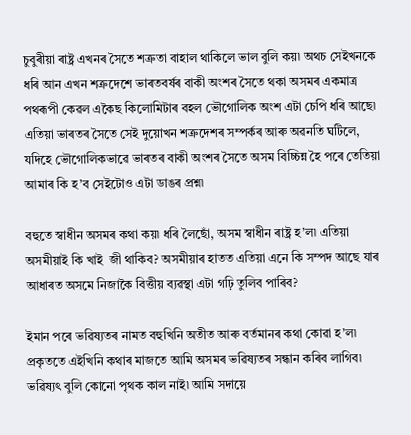চুবুৰীয়া ৰাষ্ট্ৰ এখনৰ সৈতে শত্ৰুতা বাহাল থাকিলে ভাল বুলি কয়৷ অথচ সেইখনকে ধৰি আন এখন শত্ৰুদেশে ভাৰতবৰ্ষৰ বাকী অংশৰ সৈতে থকা অসমৰ একমাত্ৰ পথৰূপী কেৱল একৈছ কিলোমিটাৰ বহল ভৌগোলিক অংশ এটা চেপি ধৰি আছে৷ এতিয়া ভাৰতৰ সৈতে সেই দুয়োখন শত্ৰুদেশৰ সম্পৰ্কৰ আৰু অৱনতি ঘটিলে, যদিহে ভৌগোলিকভাৱে ভাৰতৰ বাকী অংশৰ সৈতে অসম বিচ্চিন্ন হৈ পৰে তেতিয়া আমাৰ কি হ’ব সেইটোও এটা ডাঙৰ প্ৰশ্ন৷

বহুতে স্বাধীন অসমৰ কথা কয়৷ ধৰি লৈছোঁ, অসম স্বাধীন ৰাষ্ট্ৰ হ’ল৷ এতিয়া অসমীয়াই কি খাই  জী থাকিব? অসমীয়াৰ হাতত এতিয়া এনে কি সম্পদ আছে যাৰ আধাৰত অসমে নিজাকৈ বিত্তীয় ব্যৱস্থা এটা গঢ়ি তুলিব পাৰিব?

ইমান পৰে ভৱিষ্যতৰ নামত বহুখিনি অতীত আৰু বৰ্তমানৰ কথা কোৱা হ’ল৷ প্ৰকৃততে এইখিনি কথাৰ মাজতে আমি অসমৰ ভৱিষ্যতৰ সন্ধান কৰিব লাগিব৷ ভৱিষ্যৎ বুলি কোনো পৃথক কাল নাই৷ আমি সদায়ে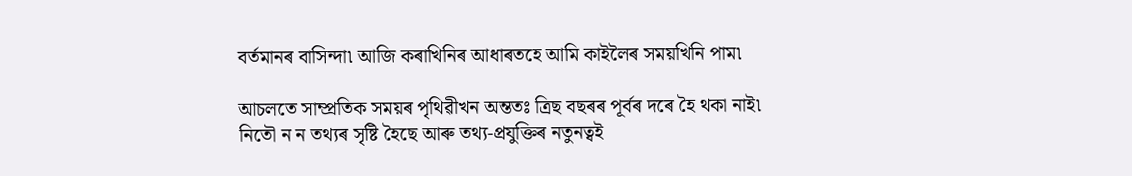বৰ্তমানৰ বাসিন্দা৷ আজি কৰাখিনিৰ আধাৰতহে আমি কাইলৈৰ সময়খিনি পাম৷

আচলতে সাম্প্ৰতিক সময়ৰ পৃথিৱীখন অন্ততঃ ত্ৰিছ বছৰৰ পূৰ্বৰ দৰে হৈ থকা নাই৷ নিতৌ ন ন তথ্যৰ সৃষ্টি হৈছে আৰু তথ্য-প্ৰযুক্তিৰ নতুনত্বই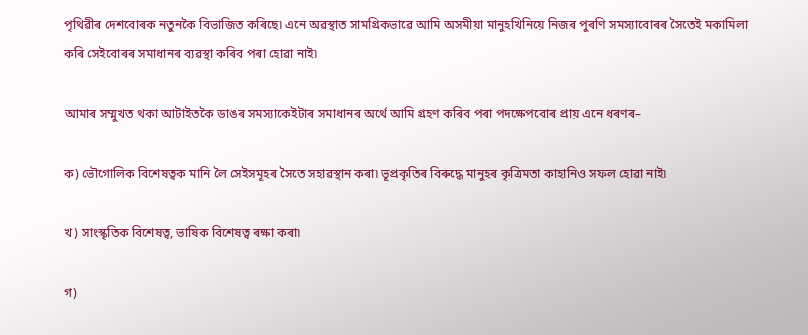পৃথিৱীৰ দেশবোৰক নতুনকৈ বিভাজিত কৰিছে৷ এনে অৱস্থাত সামগ্ৰিকভাৱে আমি অসমীয়া মানুহখিনিয়ে নিজৰ পুৰণি সমস্যাবোৰৰ সৈতেই মকামিলা কৰি সেইবোৰৰ সমাধানৰ ব্যৱস্থা কৰিব পৰা হোৱা নাই৷

আমাৰ সম্মুখত থকা আটাইতকৈ ডাঙৰ সমস্যাকেইটাৰ সমাধানৰ অৰ্থে আমি গ্ৰহণ কৰিব পৰা পদক্ষেপবোৰ প্ৰায় এনে ধৰণৰ–

ক) ভৌগোলিক বিশেষত্বক মানি লৈ সেইসমূহৰ সৈতে সহাৱস্থান কৰা৷ ভূপ্ৰকৃতিৰ বিৰুদ্ধে মানুহৰ কৃত্ৰিমতা কাহানিও সফল হোৱা নাই৷

খ) সাংস্কৃতিক বিশেষত্ব, ভাষিক বিশেষত্ব ৰক্ষা কৰা৷

গ)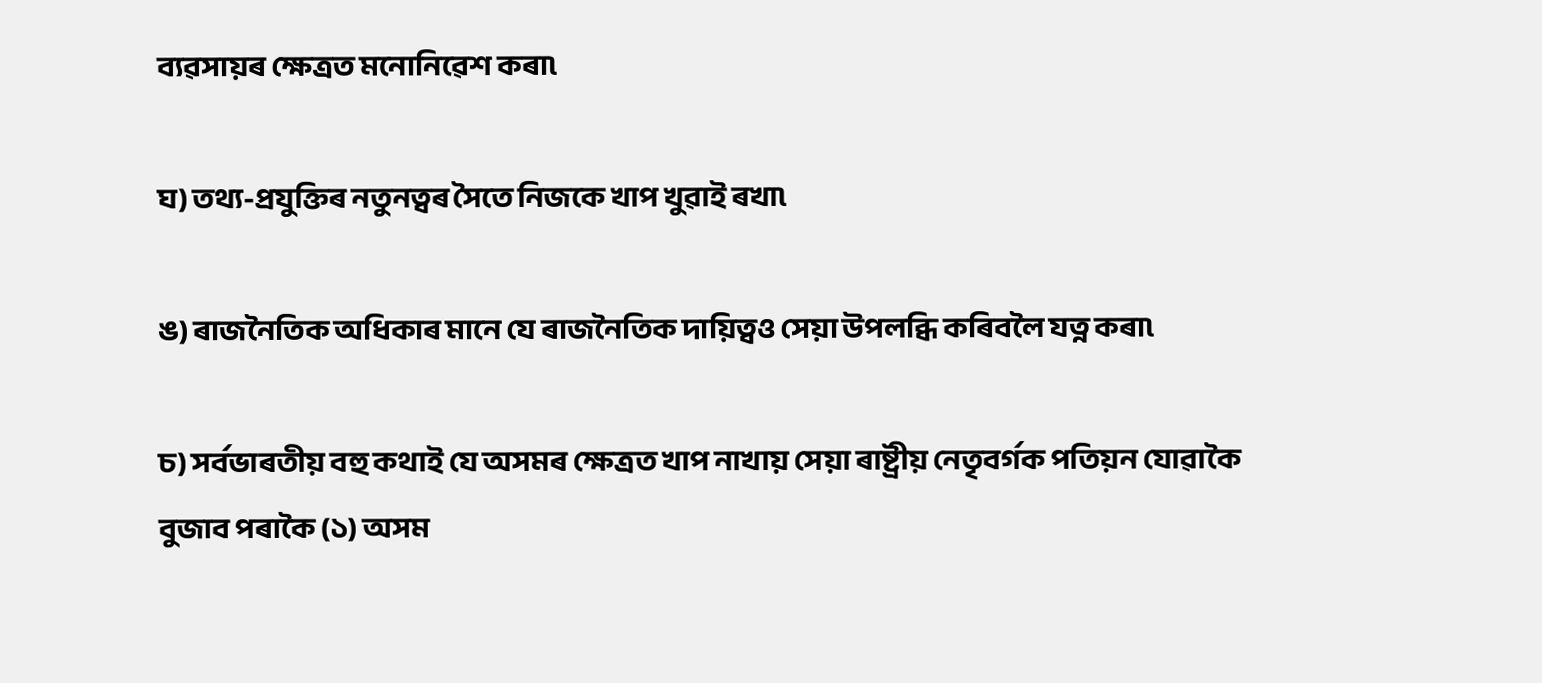ব্যৱসায়ৰ ক্ষেত্ৰত মনোনিৱেশ কৰা৷

ঘ) তথ্য-প্ৰযুক্তিৰ নতুনত্বৰ সৈতে নিজকে খাপ খুৱাই ৰখা৷

ঙ) ৰাজনৈতিক অধিকাৰ মানে যে ৰাজনৈতিক দায়িত্বও সেয়া উপলব্ধি কৰিবলৈ যত্ন কৰা৷

চ) সৰ্বভাৰতীয় বহু কথাই যে অসমৰ ক্ষেত্ৰত খাপ নাখায় সেয়া ৰাষ্ট্ৰীয় নেতৃবৰ্গক পতিয়ন যোৱাকৈ বুজাব পৰাকৈ (১) অসম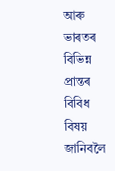আৰু ভাৰতৰ বিভিন্ন প্ৰান্তৰ বিবিধ বিষয় জানিবলৈ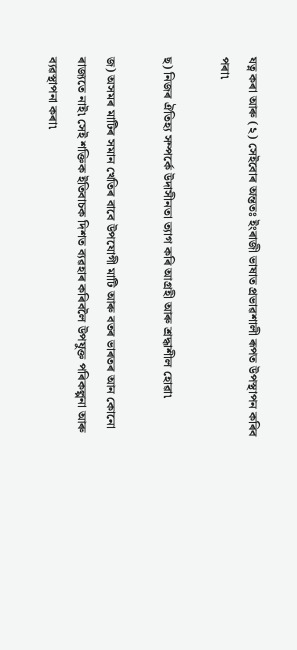যত্ন কৰা আৰু (২) সেইবোৰ অন্ততঃ ইংৰাজী ভাষাত প্ৰভাৱশালী ৰূপত উপস্থাপন কৰিব পৰা৷

ছ) নিজৰ ঐতিহ্য সম্পৰ্কে উদাসীনতা ত্যাগ কৰি আগ্ৰহী আৰু শ্ৰদ্ধাশীল হোৱা৷

জ) অসমৰ মাটিৰ সমান খেতিৰ বাবে উপযোগী মাটি আৰু বতৰ ভাৰতৰ আন কোনো ৰাজ্যতে নাই৷ সেই শক্তিক ইতিবাচক দিশত ব্যৱহাৰ কৰিবলৈ উপযুক্ত পৰিকল্পনা আৰু ব্যৱস্থাপনা কৰা৷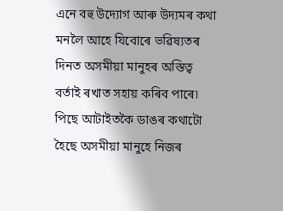এনে বহু উদ্যোগ আৰু উদ্যমৰ কথা মনলৈ আহে যিবোৰে ভৱিষ্যতৰ দিনত অসমীয়া মানুহৰ অস্তিত্ব বৰ্তাই ৰখাত সহায় কৰিব পাৰে৷ পিছে আটাইতকৈ ডাঙৰ কথাটো হৈছে অসমীয়া মানুহে নিজৰ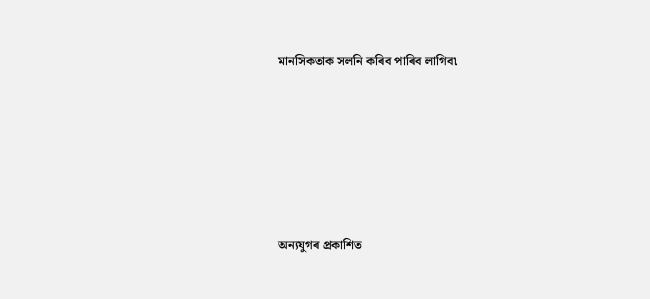মানসিকতাক সলনি কৰিব পাৰিব লাগিব৷






অন্যযুগৰ প্ৰকাশিত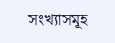সংখ্যাসমূহ